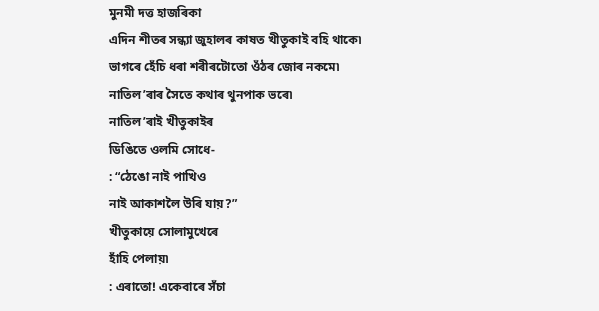মুনমী দত্ত হাজৰিকা
এদিন শীতৰ সন্ধ্যা জুহালৰ কাষত খীতুকাই বহি থাকে৷ ভাগৰে হেঁচি ধৰা শৰীৰটোতো ওঁঠৰ জোৰ নকমে৷
নাতিল’ৰাৰ সৈতে কথাৰ থুনপাক ভৰে৷
নাতিল’ৰাই খীতুকাইৰ
ডিঙিতে ওলমি সোধে-
: “ঠেঙো নাই পাখিও
নাই আকাশলৈ উৰি যায়?”
খীতুকায়ে সোলামুখেৰে
হাঁহি পেলায়৷
: এৰাতো! একেবাৰে সঁচা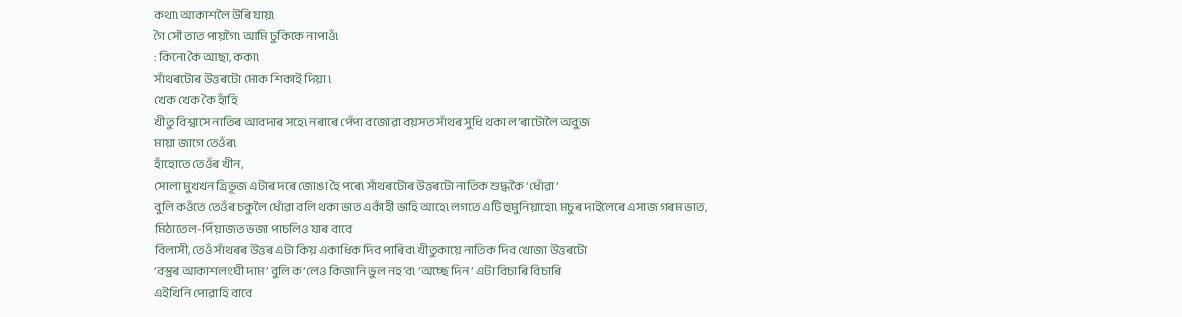কথা৷ আকাশলৈ উৰি যায়৷
গৈ সৌ তাত পায়গৈ৷ আমি ঢুকিকে নাপাওঁ৷
: কিনো কৈ আছা, ককা৷
সাঁথৰটোৰ উত্তৰটো মোক শিকাই দিয়া ৷
খেক খেক কৈ হাঁহি
খীতু বিশ্বাসে নাতিৰ আবদাৰ সহে৷ নৰাৰে পেঁপা বজোৱা বয়সত সাঁথৰ সুধি থকা ল’ৰাটোলৈ অবুজ
মায়া জাগে তেওঁৰ৷
হাঁহোতে তেওঁৰ খীন,
সোলা মুখখন ত্ৰিভূজ এটাৰ দৰে জোঙা হৈ পৰে৷ সাঁথৰটোৰ উত্তৰটো নাতিক শুদ্ধকৈ ‘ধোঁৱা’
বুলি কওঁতে তেওঁৰ চকুলৈ ধোঁৱা বলি থকা ভাত একাঁহী ভাহি আহে৷ লগতে এটি হুমুনিয়াহো৷ মচুৰ দাইলেৰে এসাজ গৰম ভাত,
মিঠাতেল-পিঁয়াজত ভজা পাচলিও যাৰ বাবে
বিলাসী, তেওঁ সাঁথৰৰ উত্তৰ এটা কিয় একাধিক দিব পাৰিব৷ খীতুকায়ে নাতিক দিব খোজা উত্তৰটো
‘বস্তুৰ আকাশলংঘী দাম’ বুলি ক’লেও কিজানি ভুল নহ’ব৷ ‘অচ্ছে দিন’ এটা বিচাৰি বিচাৰি
এইখিনি পোৱাহি বাবে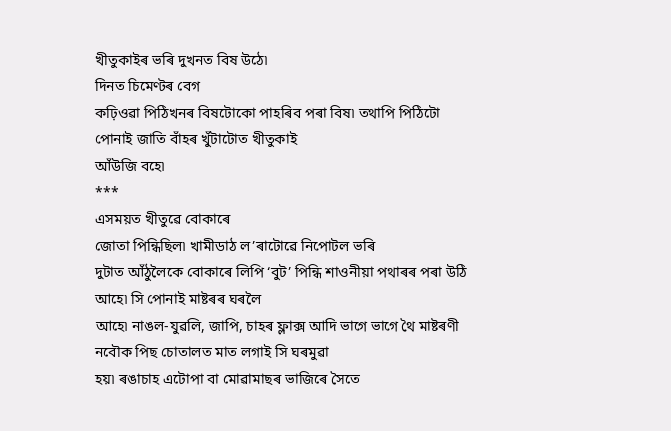খীতুকাইৰ ভৰি দুখনত বিষ উঠে৷
দিনত চিমেণ্টৰ বেগ
কঢ়িওৱা পিঠিখনৰ বিষটোকো পাহৰিব পৰা বিষ৷ তথাপি পিঠিটো পোনাই জাতি বাঁহৰ খুঁটাটোত খীতুকাই
আঁউজি বহে৷
***
এসময়ত খীতুৱে বোকাৰে
জোতা পিন্ধিছিল৷ খামীডাঠ ল’ৰাটোৱে নিপোটল ভৰি
দুটাত আঁঠুলৈকে বোকাৰে লিপি ‘বুট’ পিন্ধি শাওনীয়া পথাৰৰ পৰা উঠি আহে৷ সি পোনাই মাষ্টৰৰ ঘৰলৈ
আহে৷ নাঙল-যুৱলি, জাপি, চাহৰ ফ্লাক্স আদি ভাগে ভাগে থৈ মাষ্টৰণী নবৌক পিছ চোতালত মাত লগাই সি ঘৰমুৱা
হয়৷ ৰঙাচাহ এটোপা বা মোৱামাছৰ ভাজিৰে সৈতে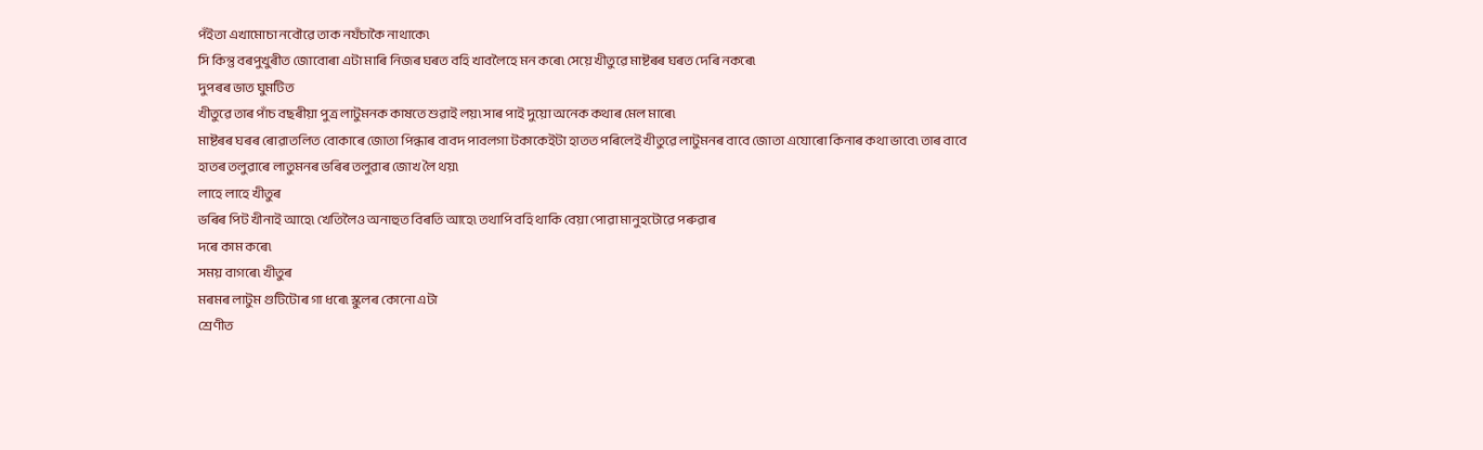পঁইতা এখামোচা নবৌৱে তাক নযঁচাকৈ নাথাকে৷
সি কিন্তু বৰপুখুৰীত জোবোৰা এটা মাৰি নিজৰ ঘৰত বহি খাবলৈহে মন কৰে৷ সেয়ে খীতুৱে মাষ্টৰৰ ঘৰত দেৰি নকৰে৷
দুপৰৰ ভাত ঘুমটিত
খীতুৱে তাৰ পাঁচ বছৰীয়া পুত্ৰ লাটুমনক কাষতে শুৱাই লয়৷ সাৰ পাই দুয়ো অনেক কথাৰ মেল মাৰে৷
মাষ্টৰৰ ঘৰৰ ৰোৱাতলিত বোকাৰে জোতা পিন্ধাৰ বাবদ পাবলগা টকাকেইটা হাতত পৰিলেই খীতুৱে লাটুমনৰ বাবে জোতা এযোৰো কিনাৰ কথা ভাবে৷ তাৰ বাবে
হাতৰ তলুৱাৰে লাতুমনৰ ভৰিৰ তলুৱাৰ জোখ লৈ থয়৷
লাহে লাহে খীতুৰ
ভৰিৰ পিট খীনাই আহে৷ খেতিলৈও অনাহুত বিৰতি আহে৷ তথাপি বহি থাকি বেয়া পোৱা মানুহটোৱে পৰুৱাৰ
দৰে কাম কৰে৷
সময় বাগৰে৷ খীতুৰ
মৰমৰ লাটুম গুটিটোৰ গা ধৰে৷ স্কুলৰ কোনো এটা
শ্ৰেণীত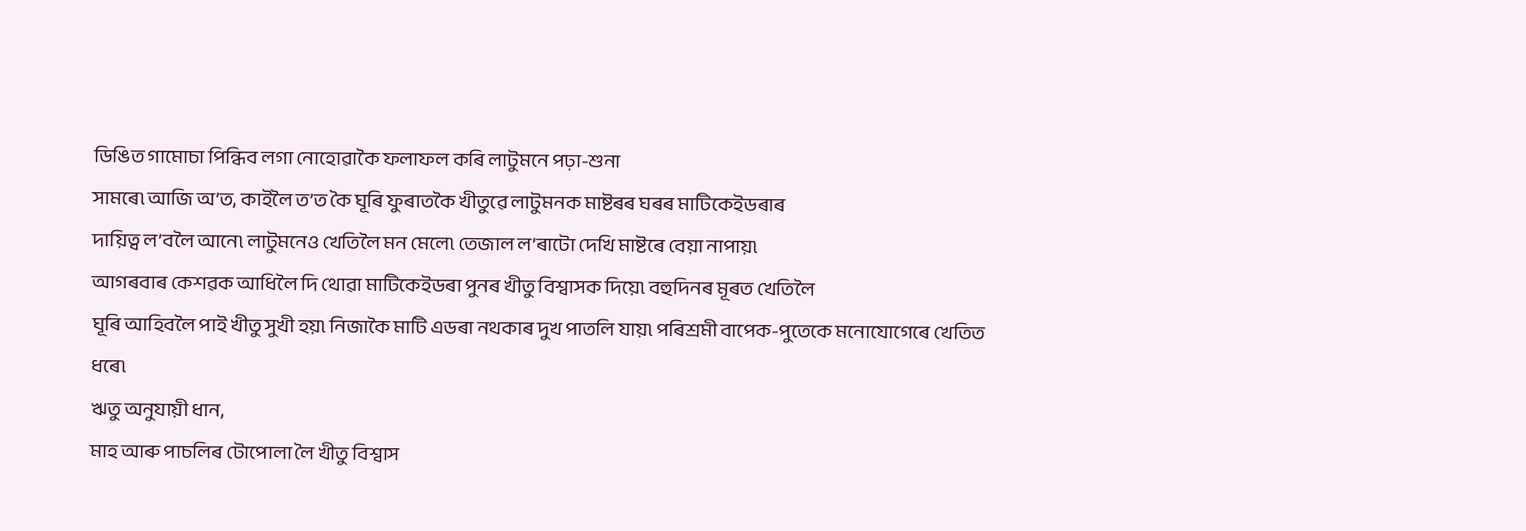ডিঙিত গামোচা পিন্ধিব লগা নোহোৱাকৈ ফলাফল কৰি লাটুমনে পঢ়া-শুনা
সামৰে৷ আজি অ’ত, কাইলৈ ত’ত কৈ ঘূৰি ফুৰাতকৈ খীতুৱে লাটুমনক মাষ্টৰৰ ঘৰৰ মাটিকেইডৰাৰ
দায়িত্ব ল’বলৈ আনে৷ লাটুমনেও খেতিলৈ মন মেলে৷ তেজাল ল’ৰাটো দেখি মাষ্টৰে বেয়া নাপায়৷
আগৰবাৰ কেশৱক আধিলৈ দি থোৱা মাটিকেইডৰা পুনৰ খীতু বিশ্বাসক দিয়ে৷ বহুদিনৰ মূৰত খেতিলৈ
ঘূৰি আহিবলৈ পাই খীতু সুখী হয়৷ নিজাকৈ মাটি এডৰা নথকাৰ দুখ পাতলি যায়৷ পৰিশ্ৰমী বাপেক-পুতেকে মনোযোগেৰে খেতিত ধৰে৷
ঋতু অনুযায়ী ধান,
মাহ আৰু পাচলিৰ টোপোলা লৈ খীতু বিশ্বাস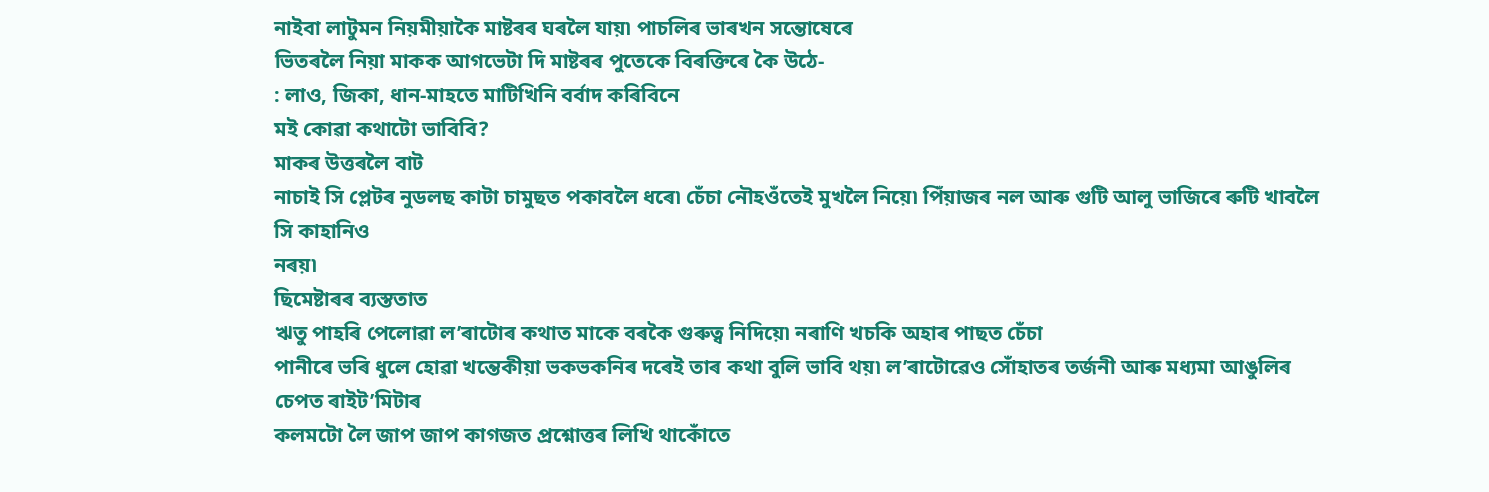নাইবা লাটুমন নিয়মীয়াকৈ মাষ্টৰৰ ঘৰলৈ যায়৷ পাচলিৰ ভাৰখন সন্তোষেৰে
ভিতৰলৈ নিয়া মাকক আগভেটা দি মাষ্টৰৰ পুতেকে বিৰক্তিৰে কৈ উঠে-
: লাও, জিকা, ধান-মাহতে মাটিখিনি বৰ্বাদ কৰিবিনে
মই কোৱা কথাটো ভাবিবি?
মাকৰ উত্তৰলৈ বাট
নাচাই সি প্লেটৰ নুডলছ কাটা চামুছত পকাবলৈ ধৰে৷ চেঁচা নৌহওঁতেই মুখলৈ নিয়ে৷ পিঁয়াজৰ নল আৰু গুটি আলু ভাজিৰে ৰুটি খাবলৈ সি কাহানিও
নৰয়৷
ছিমেষ্টাৰৰ ব্যস্ততাত
ঋতু পাহৰি পেলোৱা ল’ৰাটোৰ কথাত মাকে বৰকৈ গুৰুত্ব নিদিয়ে৷ নৰাণি খচকি অহাৰ পাছত চেঁচা
পানীৰে ভৰি ধুলে হোৱা খন্তেকীয়া ভকভকনিৰ দৰেই তাৰ কথা বুলি ভাবি থয়৷ ল’ৰাটোৱেও সোঁহাতৰ তৰ্জনী আৰু মধ্যমা আঙুলিৰ চেপত ৰাইট’মিটাৰ
কলমটো লৈ জাপ জাপ কাগজত প্ৰশ্নোত্তৰ লিখি থাকোঁতে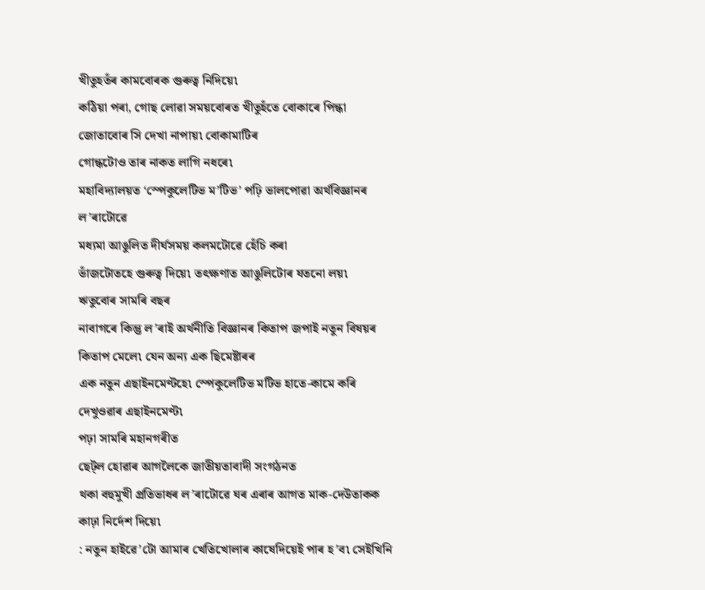খীতুহতঁৰ কামবোৰক গুৰুত্ব নিদিয়ে৷
কঠিয়া পৰা, গোছ লোৱা সময়বোৰত খীতুহঁতে বোকাৰে পিন্ধা জোতাবোৰ সি দেখা নাপায়৷ বোকামাটিৰ
গোন্ধটোও তাৰ নাকত লাগি নধৰে৷
মহাবিদ্যালয়ত ‘স্পেকুলেটিভ ম’টিভ’ পঢ়ি ভালপোৱা অৰ্থবিজ্ঞানৰ ল’ৰাটোৱে
মধ্যমা আঙুলিত দীৰ্ঘসময় কলমটোৱে হেঁচি কৰা
ভাঁজটোতহে গুৰুত্ব দিয়ে৷ তৎক্ষণাত আঙুলিটোৰ যতনো লয়৷
ঋতুবোৰ সামৰি বছৰ
নাবাগৰে কিন্তু ল’ৰাই অৰ্থনীতি বিজ্ঞানৰ কিতাপ জপাই নতুন বিষয়ৰ কিতাপ মেলে৷ যেন অন্য এক ছিমেষ্টাৰৰ
এক নতুন এছাইনমেণ্টহে৷ স্পেকুলেটিভ মটিভ হাতে-কামে কৰি দেখুওৱাৰ এছাইনমেণ্ট৷
পঢ়া সামৰি মহানগৰীত
ছেট্ল হোৱাৰ আগলৈকে জাতীয়তাবাদী সংগঠনত
থকা বহুমুখী প্ৰতিভাধৰ ল’ৰাটোৱে ঘৰ এৰাৰ আগত মাক-দেউতাকক কাঢ়া নিৰ্দেশ দিয়ে৷
: নতুন হাইৱে’টো আমাৰ খেতিখোলাৰ কাষেদিয়েই পাৰ হ’ব৷ সেইখিনি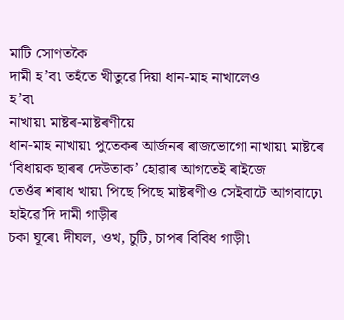মাটি সোণতকৈ
দামী হ’ব৷ তহঁতে খীতুৱে দিয়া ধান-মাহ নাখালেও
হ’ব৷
নাখায়৷ মাষ্টৰ-মাষ্টৰণীয়ে
ধান-মাহ নাখায়৷ পুতেকৰ আৰ্জনৰ ৰাজভোগো নাখায়৷ মাষ্টৰে ‘বিধায়ক ছাৰৰ দেউতাক’ হোৱাৰ আগতেই ৰাইজে
তেওঁৰ শৰাধ খায়৷ পিছে পিছে মাষ্টৰণীও সেইবাটে আগবাঢ়ে৷
হাইৱে’দি দামী গাড়ীৰ
চকা ঘূৰে৷ দীঘল, ওখ, চুটি, চাপৰ বিবিধ গাড়ী৷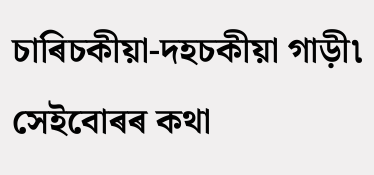চাৰিচকীয়া-দহচকীয়া গাড়ী৷ সেইবোৰৰ কথা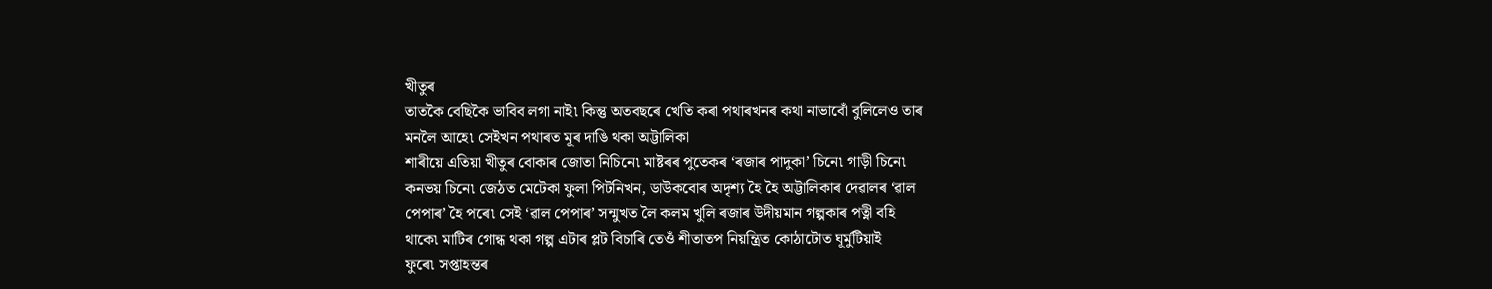খীতুৰ
তাতকৈ বেছিকৈ ভাবিব লগা নাই৷ কিন্তু অতবছৰে খেতি কৰা পথাৰখনৰ কথা নাভাবোঁ বুলিলেও তাৰ
মনলৈ আহে৷ সেইখন পথাৰত মূৰ দাঙি থকা অট্টালিকা
শাৰীয়ে এতিয়া খীতুৰ বোকাৰ জোতা নিচিনে৷ মাষ্টৰৰ পুতেকৰ ‘ৰজাৰ পাদুকা’ চিনে৷ গাড়ী চিনে৷
কনভয় চিনে৷ জেঠত মেটেকা ফুলা পিটনিখন, ডাউকবোৰ অদৃশ্য হৈ হৈ অট্টালিকাৰ দেৱালৰ ‘ৱাল
পেপাৰ’ হৈ পৰে৷ সেই ‘ৱাল পেপাৰ’ সন্মুখত লৈ কলম খুলি ৰজাৰ উদীয়মান গল্পকাৰ পত্নী বহি
থাকে৷ মাটিৰ গোন্ধ থকা গল্প এটাৰ প্লট বিচাৰি তেওঁ শীতাতপ নিয়ন্ত্ৰিত কোঠাটোত ঘূৰ্মুটিয়াই
ফুৰে৷ সপ্তাহন্তৰ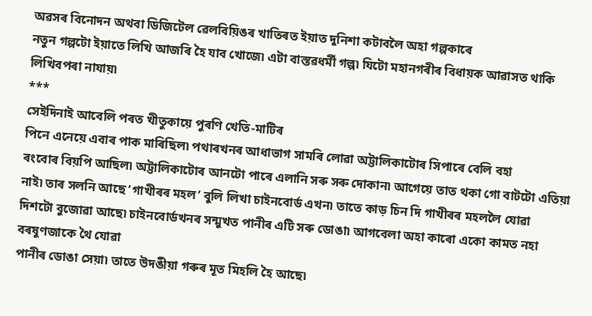অৱসৰ বিনোদন অথবা ডিজিটেল ৱেলবিয়িঙৰ খাতিৰত ইয়াত দুনিশা কটাবলৈ অহা গল্পকাৰে
নতুন গল্পটো ইয়াতে লিখি আজৰি হৈ যাব খোজে৷ এটা বাস্তৱধৰ্মী গল্প৷ যিটো মহানগৰীৰ বিধায়ক আৱাসত থাকি লিখিবপৰা নাযায়৷
***
সেইদিনাই আবেলি পৰত খীতুকায়ে পুৰণি খেতি-মাটিৰ
পিনে এনেয়ে এবাৰ পাক মাৰিছিল৷ পথাৰখনৰ আধাভাগ সামৰি লোৱা অট্টালিকাটোৰ সিপাৰে বেলি বহা
ৰংবোৰ বিয়পি আছিল৷ অট্টালিকাটোৰ আনটো পাৰে এলানি সৰু সৰু দোকান৷ আগেয়ে তাত থকা গো বাটটো এতিয়া
নাই৷ তাৰ সলনি আছে ‘গাখীৰৰ মহল’ বুলি লিখা চাইনবোৰ্ড এখন৷ তাতে কাড় চিন দি গাখীৰৰ মহললৈ যোৱা
দিশটো বুজোৱা আছে৷ চাইনবোৰ্ডখনৰ সন্মুখত পানীৰ এটি সৰু ডোঙা৷ আগবেলা অহা কাৰো একো কামত নহা বৰষুণজাকে থৈ যোৱা
পানীৰ ডোঙা সেয়া৷ তাতে উদঙীয়া গৰুৰ মূত মিহলি হৈ আছে৷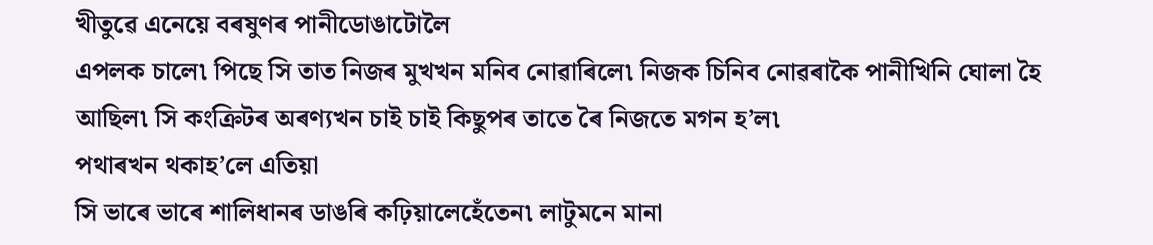খীতুৱে এনেয়ে বৰষুণৰ পানীডোঙাটোলৈ
এপলক চালে৷ পিছে সি তাত নিজৰ মুখখন মনিব নোৱাৰিলে৷ নিজক চিনিব নোৱৰাকৈ পানীখিনি ঘোলা হৈ
আছিল৷ সি কংক্ৰিটৰ অৰণ্যখন চাই চাই কিছুপৰ তাতে ৰৈ নিজতে মগন হ’ল৷
পথাৰখন থকাহ’লে এতিয়া
সি ভাৰে ভাৰে শালিধানৰ ডাঙৰি কঢ়িয়ালেহেঁতেন৷ লাটুমনে মানা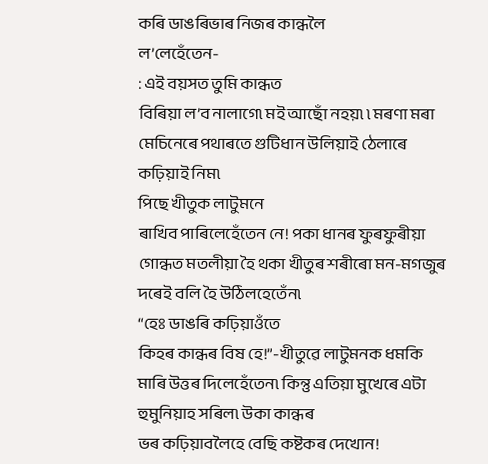কৰি ডাঙৰিভাৰ নিজৰ কান্ধলৈ
ল’লেহেঁতেন-
: এই বয়সত তুমি কান্ধত
বিৰিয়া ল’ব নালাগে৷ মই আছোঁ নহয়৷ ৷ মৰণা মৰা মেচিনেৰে পথাৰতে গুটিধান উলিয়াই ঠেলাৰে কঢ়িয়াই নিম৷
পিছে খীতুক লাটুমনে
ৰাখিব পাৰিলেহেঁতেন নে! পকা ধানৰ ফুৰফুৰীয়া গোন্ধত মতলীয়া হৈ থকা খীতুৰ শৰীৰো মন-মগজুৰ
দৰেই বলি হৈ উঠিলহেতেঁন৷
“হেঃ ডাঙৰি কঢ়িয়াওঁতে
কিহৰ কান্ধৰ বিষ হে!”-খীতুৱে লাটুমনক ধমকি মাৰি উত্তৰ দিলেহেঁতেন৷ কিন্তু এতিয়া মুখেৰে এটা হুমুনিয়াহ সৰিল৷ উকা কান্ধৰ
ভৰ কঢ়িয়াবলৈহে বেছি কষ্টকৰ দেখোন!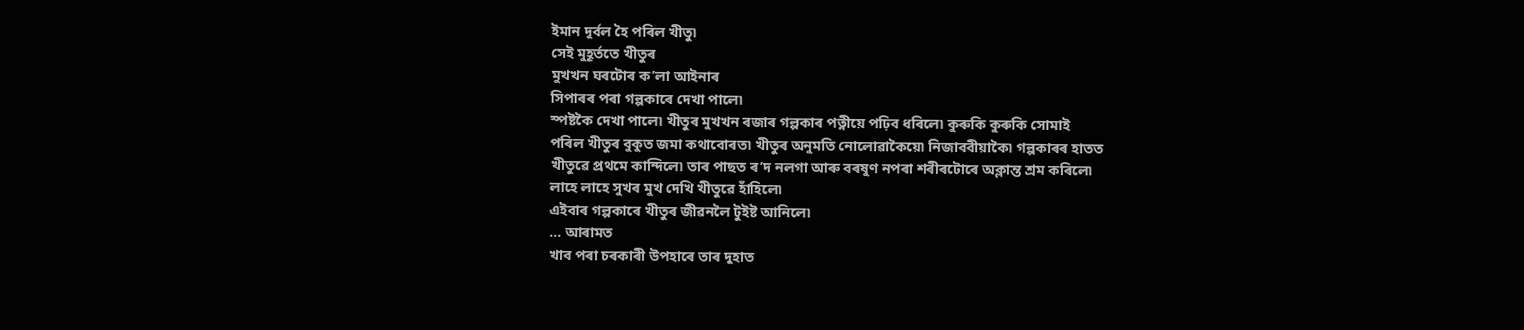ইমান দূৰ্বল হৈ পৰিল খীতু৷
সেই মুহূৰ্ততে খীতুৰ
মুখখন ঘৰটোৰ ক’লা আইনাৰ
সিপাৰৰ পৰা গল্পকাৰে দেখা পালে৷
স্পষ্টকৈ দেখা পালে৷ খীতুৰ মুখখন ৰজাৰ গল্পকাৰ পত্নীয়ে পঢ়িব ধৰিলে৷ কুৰুকি কুৰুকি সোমাই
পৰিল খীতুৰ বুকুত জমা কথাবোৰত৷ খীতুৰ অনুমতি নোলোৱাকৈয়ে৷ নিজাববীয়াকৈ৷ গল্পকাৰৰ হাতত
খীতুৱে প্ৰথমে কান্দিলে৷ তাৰ পাছত ৰ’দ নলগা আৰু বৰষুণ নপৰা শৰীৰটোৰে অক্লান্ত শ্ৰম কৰিলে৷
লাহে লাহে সুখৰ মুখ দেখি খীতুৱে হাঁহিলে৷
এইবাৰ গল্পকাৰে খীতুৰ জীৱনলৈ টুইষ্ট আনিলে৷
... আৰামত
খাব পৰা চৰকাৰী উপহাৰে তাৰ দুহাত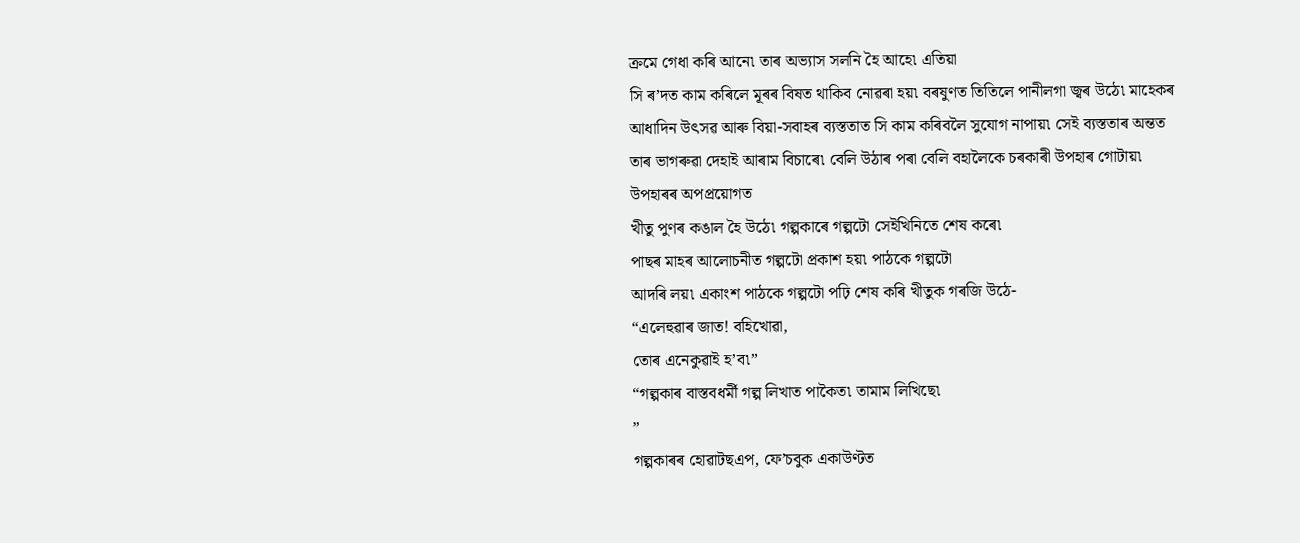ক্ৰমে গেধা কৰি আনে৷ তাৰ অভ্যাস সলনি হৈ আহে৷ এতিয়া
সি ৰ’দত কাম কৰিলে মূৰৰ বিষত থাকিব নোৱৰা হয়৷ বৰষুণত তিতিলে পানীলগা জ্বৰ উঠে৷ মাহেকৰ
আধাদিন উৎসৱ আৰু বিয়া-সবাহৰ ব্যস্ততাত সি কাম কৰিবলৈ সুযোগ নাপায়৷ সেই ব্যস্ততাৰ অন্তত
তাৰ ভাগৰুৱা দেহাই আৰাম বিচাৰে৷ বেলি উঠাৰ পৰা বেলি বহালৈকে চৰকাৰী উপহাৰ গোটায়৷ উপহাৰৰ অপপ্ৰয়োগত
খীতু পুণৰ কঙাল হৈ উঠে৷ গল্পকাৰে গল্পটো সেইখিনিতে শেষ কৰে৷
পাছৰ মাহৰ আলোচনীত গল্পটো প্ৰকাশ হয়৷ পাঠকে গল্পটো
আদৰি লয়৷ একাংশ পাঠকে গল্পটো পঢ়ি শেষ কৰি খীতুক গৰজি উঠে-
“এলেহুৱাৰ জাত! বহিখোৱা,
তোৰ এনেকুৱাই হ’ব৷”
“গল্পকাৰ বাস্তবধৰ্মী গল্প লিখাত পাকৈত৷ তামাম লিখিছে৷
”
গল্পকাৰৰ হোৱাটছএপ, ফে’চবুক একাউণ্টত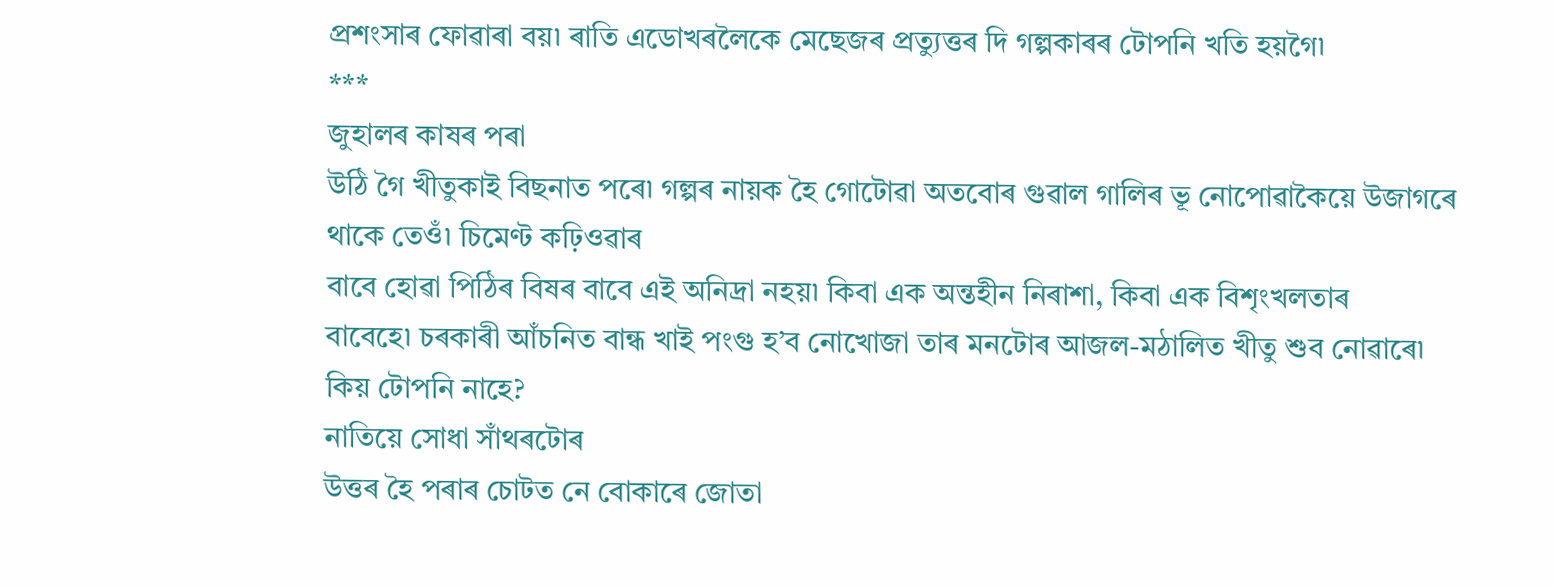প্ৰশংসাৰ ফোৱাৰা বয়৷ ৰাতি এডোখৰলৈকে মেছেজৰ প্ৰত্যুত্তৰ দি গল্পকাৰৰ টোপনি খতি হয়গৈ৷
***
জুহালৰ কাষৰ পৰা
উঠি গৈ খীতুকাই বিছনাত পৰে৷ গল্পৰ নায়ক হৈ গোটোৱা অতবোৰ গুৱাল গালিৰ ভূ নোপোৱাকৈয়ে উজাগৰে থাকে তেওঁ৷ চিমেণ্ট কঢ়িওৱাৰ
বাবে হোৱা পিঠিৰ বিষৰ বাবে এই অনিদ্ৰা নহয়৷ কিবা এক অন্তহীন নিৰাশা, কিবা এক বিশৃংখলতাৰ
বাবেহে৷ চৰকাৰী আঁচনিত বান্ধ খাই পংগু হ’ব নোখোজা তাৰ মনটোৰ আজল-মঠালিত খীতু শুব নোৱাৰে৷
কিয় টোপনি নাহে?
নাতিয়ে সোধা সাঁথৰটোৰ
উত্তৰ হৈ পৰাৰ চোটত নে বোকাৰে জোতা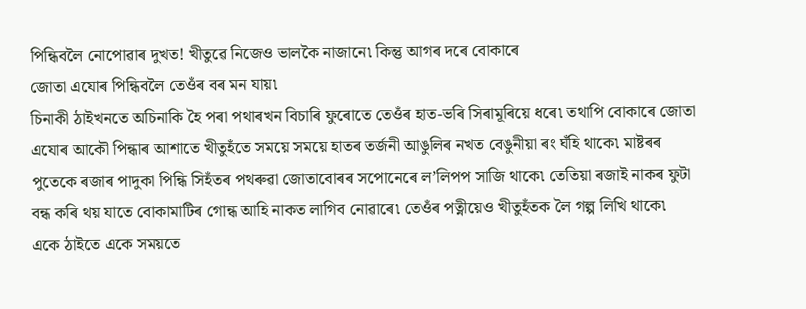পিন্ধিবলৈ নোপোৱাৰ দুখত! খীতুৱে নিজেও ভালকৈ নাজানে৷ কিন্তু আগৰ দৰে বোকাৰে
জোতা এযোৰ পিন্ধিবলৈ তেওঁৰ বৰ মন যায়৷
চিনাকী ঠাইখনতে অচিনাকি হৈ পৰা পথাৰখন বিচাৰি ফুৰোতে তেওঁৰ হাত-ভৰি সিৰামূৰিয়ে ধৰে৷ তথাপি বোকাৰে জোতা এযোৰ আকৌ পিন্ধাৰ আশাতে খীতুহঁতে সময়ে সময়ে হাতৰ তৰ্জনী আঙুলিৰ নখত বেঙুনীয়া ৰং ঘঁহি থাকে৷ মাষ্টৰৰ পুতেকে ৰজাৰ পাদুকা পিন্ধি সিহঁতৰ পথৰুৱা জোতাবোৰৰ সপোনেৰে ল’লিপপ সাজি থাকে৷ তেতিয়া ৰজাই নাকৰ ফুটা বন্ধ কৰি থয় যাতে বোকামাটিৰ গোন্ধ আহি নাকত লাগিব নোৱাৰে৷ তেওঁৰ পত্নীয়েও খীতুহঁতক লৈ গল্প লিখি থাকে৷ একে ঠাইতে একে সময়তে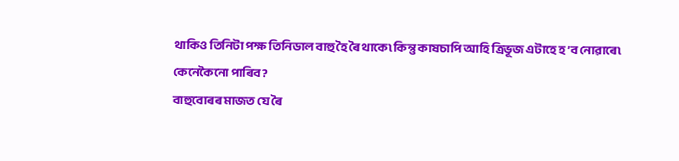থাকিও তিনিটা পক্ষ তিনিডাল বাহু হৈ ৰৈ থাকে৷ কিন্তু কাষচাপি আহি ত্ৰিভূজ এটাহে হ’ব নোৱাৰে৷
কেনেকৈনো পাৰিব?
বাহুবোৰৰ মাজত যে ৰৈ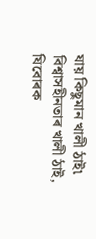যায় কিছুমান খালী ঠাই৷ বিশ্বাসহীনতাৰ খালী ঠাই, যিবোৰক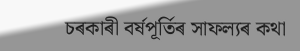চৰকাৰী বৰ্ষপূৰ্তিৰ সাফল্যৰ কথা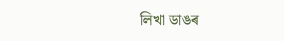লিখা ডাঙৰ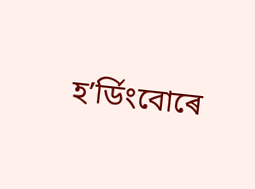হ’ৰ্ডিংবোৰে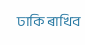ঢাকি ৰাখিব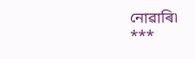নোৱাৰি৷
***